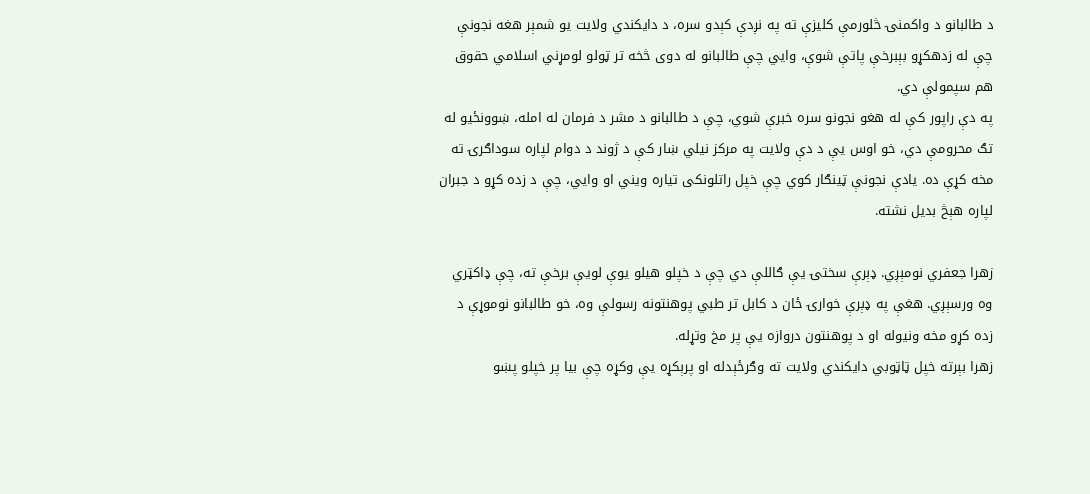د طالبانو د واکمنۍ څلورمې کلیزې ته په نږدې کېدو سره، د دایکندي ولایت یو شمېر هغه نجونې چې له زدهکړو بېبرخې پاتې شوې، وایي چې طالبانو له دوی څخه تر ټولو لومړني اسلامي حقوق هم سپمولې دي.
په دې راپور کې له هغو نجونو سره خبرې شوي، چې د طالبانو د مشر د فرمان له امله، ښوونځیو له تګ محرومې دي، خو اوس یې د دې ولایت په مرکز نیلي ښار کې د ژوند د دوام لپاره سوداګرۍ ته مخه کړې ده. یادې نجونې ټینګار کوي چې خپل راتلونکی تیاره ویني او وایي، چې د زده کړو د جبران لپاره هېڅ بدیل نشته.

زهرا جعفري نومېږي. ډېرې سختۍ یې ګاللې دي چې د خپلو هیلو یوې لویې برخې ته، چې ډاکټري وه ورسېږي. هغې په ډېرې خوارۍ ځان د کابل تر طبي پوهنتونه رسولې وه، خو طالبانو نوموړې د زده کړو مخه ونیوله او د پوهنتون دروازه یې پر مخ وتړله.
زهرا بېرته خپل ټاټوبي دایکندي ولایت ته وګرځېدله او پرېکړه یې وکړه چې بیا پر خپلو پښو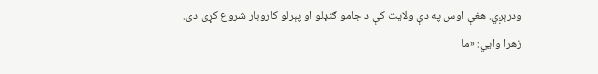ودرېږي. هغې اوس په دې ولایت کې د جامو ګنډلو او پېرلو کاروبار شروع کړی دی.
زهرا وايي: «ما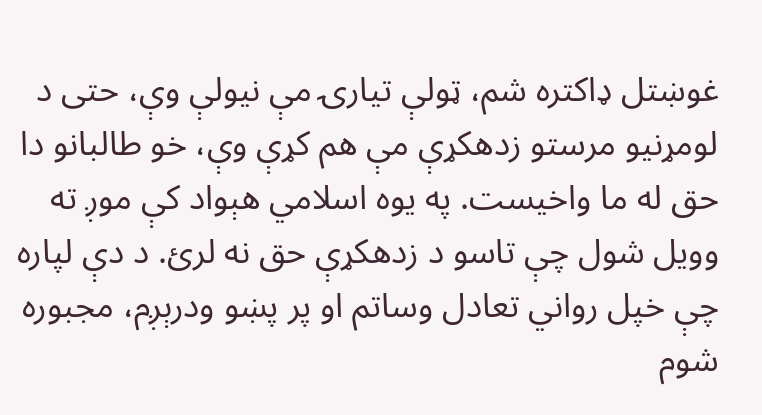غوښتل ډاکتره شم، ټولې تیارۍ مې نیولې وې، حتی د لومړنیو مرستو زدهکړې مې هم کړې وې، خو طالبانو دا حق له ما واخیست. په یوه اسلامي هېواد کې موږ ته وویل شول چې تاسو د زدهکړې حق نه لرئ. د دې لپاره چې خپل رواني تعادل وساتم او پر پښو ودرېږم، مجبوره شوم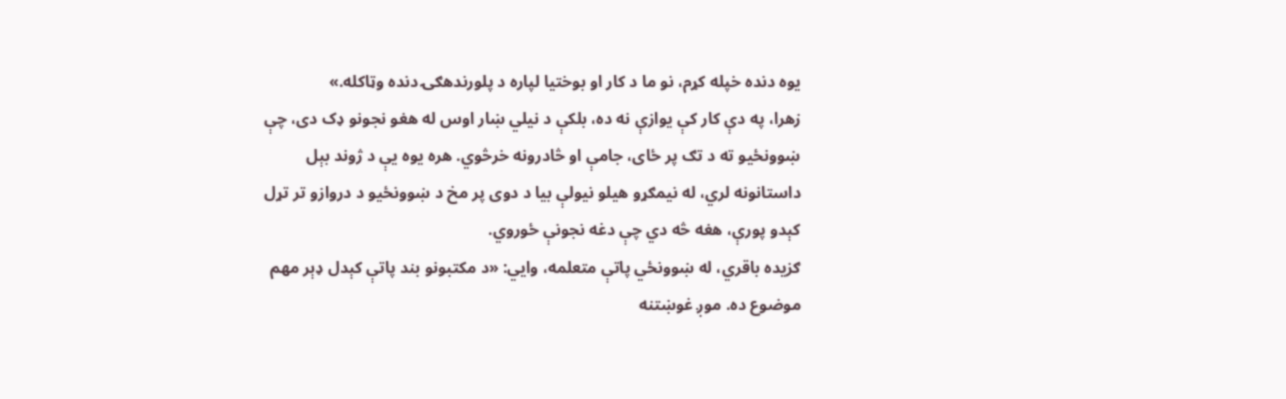یوه دنده خپله کړم، نو ما د کار او بوختیا لپاره د پلورندهګۍ دنده وټاکله.»
زهرا، په دې کار کې یوازې نه ده، بلکې د نیلي ښار اوس له هغو نجونو ډک دی، چې ښوونځیو ته د تګ پر ځای، جامې او څادرونه خرڅوي. هره یوه یې د ژوند بېل داستانونه لري، له نیمګړو هیلو نیولې بیا د دوی پر مخ د ښوونځیو د دروازو تر تړل کېدو پورې، هغه څه دي چې دغه نجونې ځوروي.
ګزیده باقري، له ښوونځي پاتې متعلمه، وايي: «د مکتبونو بند پاتې کېدل ډېر مهم موضوع ده. موږ غوښتنه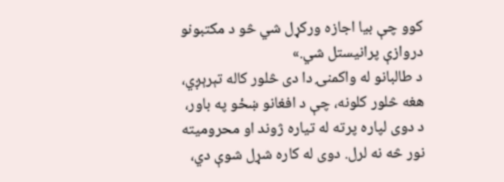کوو چې بیا اجازه ورکړل شي څو د مکتبونو دروازې پرانیستل شي.»
د طالبانو له واکمنۍ دا دی څلور کاله تېرېږي، هغه څلور کلونه، چې د افغانو ښځو په باور، د دوی لپاره پرته له تیاره ژوند او محرومیته نور څه نه لرل. دوی له کاره شړل شوې دي،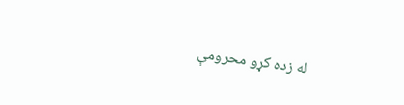له زده کړو محرومې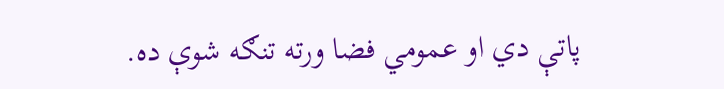پاتې دي او عمومي فضا ورته تنګه شوې ده.